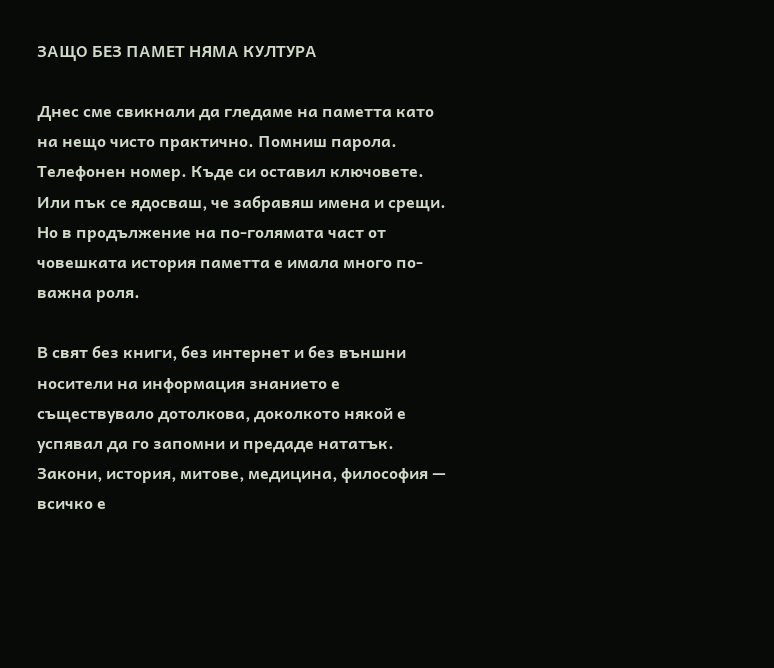ЗАЩО БЕЗ ПАМЕТ НЯМА КУЛТУРА

Днес сме свикнали да гледаме на паметта като на нещо чисто практично. Помниш парола. Телефонен номер. Къде си оставил ключовете. Или пък се ядосваш, че забравяш имена и срещи.
Но в продължение на по-голямата част от човешката история паметта е имала много по-важна роля.

В свят без книги, без интернет и без външни носители на информация знанието е съществувало дотолкова, доколкото някой е успявал да го запомни и предаде нататък. Закони, история, митове, медицина, философия — всичко е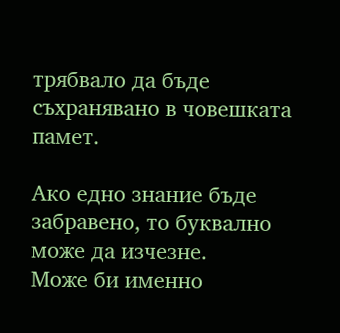трябвало да бъде съхранявано в човешката памет.

Ако едно знание бъде забравено, то буквално може да изчезне.
Може би именно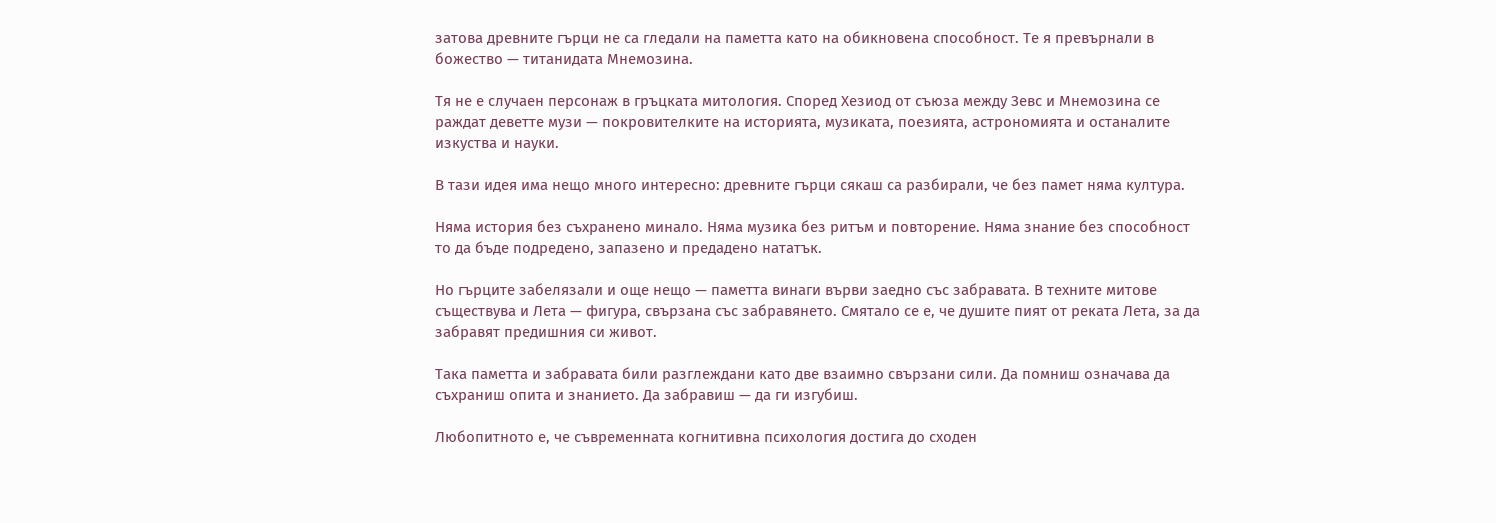затова древните гърци не са гледали на паметта като на обикновена способност. Те я превърнали в божество — титанидата Мнемозина.

Тя не е случаен персонаж в гръцката митология. Според Хезиод от съюза между Зевс и Мнемозина се раждат деветте музи — покровителките на историята, музиката, поезията, астрономията и останалите изкуства и науки.

В тази идея има нещо много интересно: древните гърци сякаш са разбирали, че без памет няма култура.

Няма история без съхранено минало. Няма музика без ритъм и повторение. Няма знание без способност то да бъде подредено, запазено и предадено нататък.

Но гърците забелязали и още нещо — паметта винаги върви заедно със забравата. В техните митове съществува и Лета — фигура, свързана със забравянето. Смятало се е, че душите пият от реката Лета, за да забравят предишния си живот.

Така паметта и забравата били разглеждани като две взаимно свързани сили. Да помниш означава да съхраниш опита и знанието. Да забравиш — да ги изгубиш.

Любопитното е, че съвременната когнитивна психология достига до сходен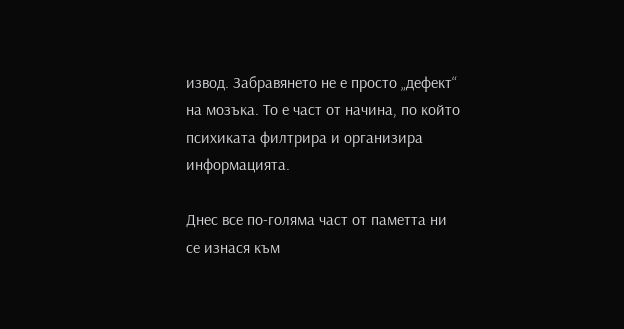извод. Забравянето не е просто „дефект“ на мозъка. То е част от начина, по който психиката филтрира и организира информацията.

Днес все по-голяма част от паметта ни се изнася към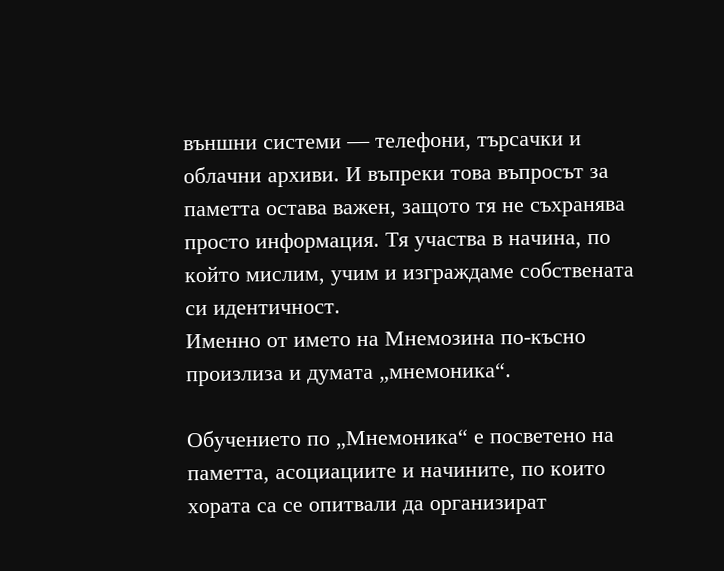външни системи — телефони, търсачки и облачни архиви. И въпреки това въпросът за паметта остава важен, защото тя не съхранява просто информация. Тя участва в начина, по който мислим, учим и изграждаме собствената си идентичност.
Именно от името на Мнемозина по-късно произлиза и думата „мнемоника“.

Обучението по „Мнемоника“ е посветено на паметта, асоциациите и начините, по които хората са се опитвали да организират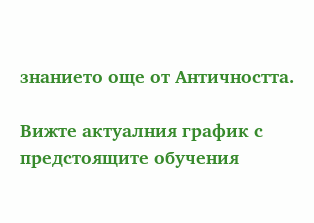знанието още от Античността.

Вижте актуалния график с предстоящите обучения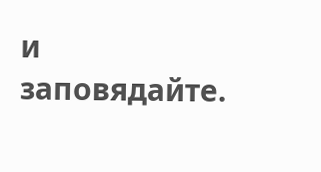и заповядайте.